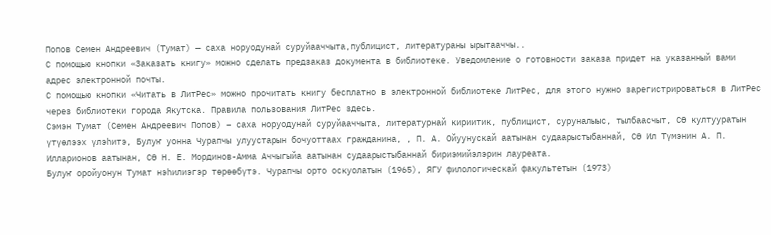Попов Семен Андреевич (Тумат) — саха норуодунай суруйааччыта,публицист, литератураны ырытааччы..
С помощью кнопки «Заказать книгу» можно сделать предзаказ документа в библиотеке. Уведомление о готовности заказа придет на указанный вами адрес электронной почты.
С помощью кнопки «Читать в ЛитРес» можно прочитать книгу бесплатно в электронной библиотеке ЛитРес, для этого нужно зарегистрироваться в ЛитРес через библиотеки города Якутска. Правила пользования ЛитРес здесь.
Сэмэн Тумат (Семен Андреевич Попов) – саха норуодунай суруйааччыта, литературнай кириитик, публицист, суруналыыс, тылбаасчыт, СӨ култууратын үтүөлээх үлэһитэ, Булуҥ уонна Чурапчы улуустарын бочуоттаах гражданина, , П. А. Ойуунускай аатынан судаарыстыбаннай, СӨ Ил Түмэнин А. П. Илларионов аатынан, СӨ Н. Е. Мординов-Амма Аччыгыйа аатынан судаарыстыбаннай бириэмийэлэрин лауреата.
Булуҥ оройуонун Тумат нэһилиэгэр төрөөбүтэ. Чурапчы орто оскуолатын (1965), ЯГУ филологическай факультетын (1973)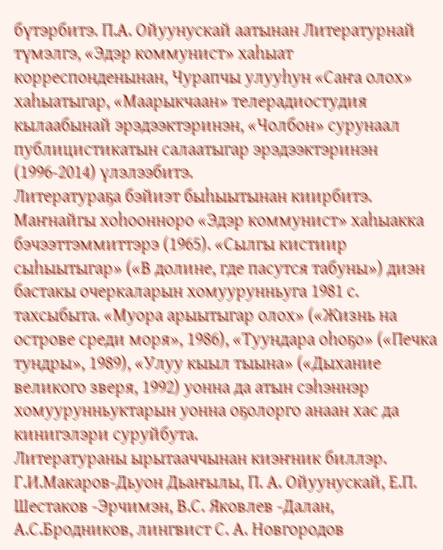бүтэрбитэ. П.А. Ойуунускай аатынан Литературнай түмэлгэ, «Эдэр коммунист» хаһыат корреспонденынан, Чурапчы улууһун «Саҥа олох» хаһыатыгар, «Маарыкчаан» телерадиостудия кылаабынай эрэдээктэринэн, «Чолбон» сурунаал публицистикатын салаатыгар эрэдээктэринэн (1996-2014) үлэлээбитэ.
Литератураҕа бэйиэт быһыытынан киирбитэ. Маҥнайгы хоһоонноро «Эдэр коммунист» хаһыакка бэчээттэммиттэрэ (1965). «Сылгы кистиир сыһыытыгар» («В долине, где пасутся табуны») диэн бастакы очеркаларын хомуурунньуга 1981 с. тахсыбыта. «Муора арыытыгар олох» («Жизнь на острове среди моря», 1986), «Туундара оhоҕо» («Печка тундры», 1989), «Улуу кыыл тыына» («Дыхание великого зверя, 1992) уонна да атын сэһэннэр хомуурунньуктарын уонна оҕолорго анаан хас да кинигэлэри суруйбута.
Литератураны ырытааччынан киэҥник биллэр. Г.И.Макаров-Дьуон Дьаҥылы, П. А. Ойуунускай, Е.П. Шестаков -Эрчимэн, В.С. Яковлев -Далан, А.С.Бродников, лингвист С. А. Новгородов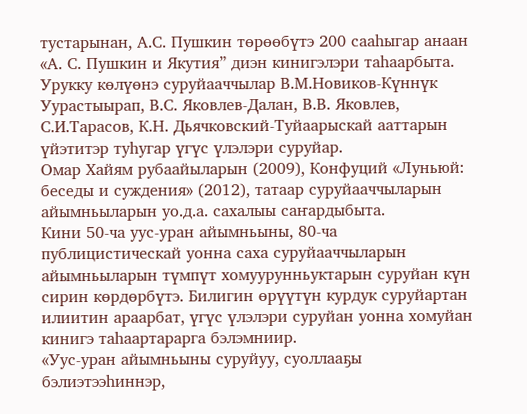тустарынан, А.С. Пушкин төрөөбүтэ 200 сааһыгар анаан «А. С. Пушкин и Якутия” диэн кинигэлэри таһаарбыта. Урукку көлүөнэ суруйааччылар В.М.Новиков-Күннүк Уурастыырап, В.С. Яковлев-Далан, В.В. Яковлев, С.И.Тарасов, К.Н. Дьячковский-Туйаарыскай ааттарын үйэтитэр туһугар үгүс үлэлэри суруйар.
Омар Хайям рубаайыларын (2009), Конфуций «Луньюй: беседы и суждения» (2012), татаар суруйааччыларын айымньыларын уо.д.а. сахалыы саҥардыбыта.
Кини 50-ча уус-уран айымньыны, 80-ча публицистическай уонна саха суруйааччыларын айымньыларын түмпүт хомуурунньуктарын суруйан күн сирин көрдөрбүтэ. Билигин өрүүтүн курдук суруйартан илиитин араарбат, үгүс үлэлэри суруйан уонна хомуйан кинигэ таһаартарарга бэлэмниир.
«Уус-уран айымньыны суруйуу, суоллааҕы бэлиэтээһиннэр,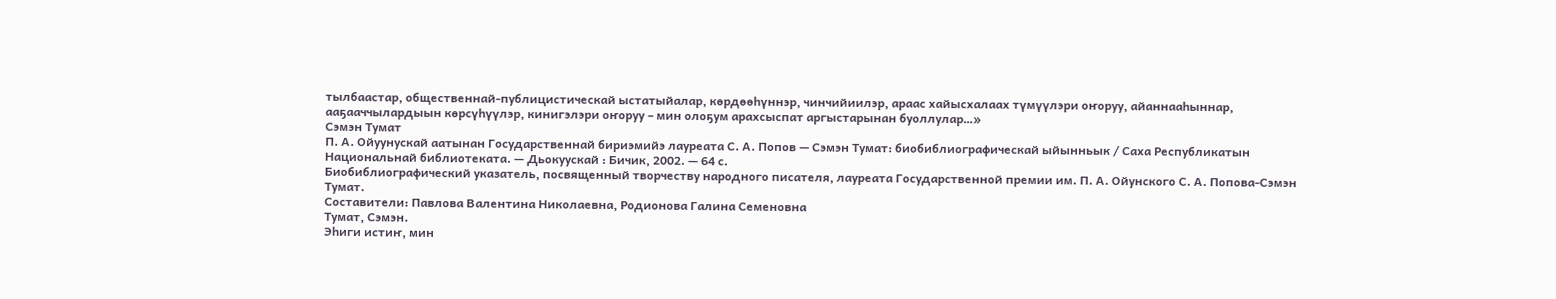тылбаастар, общественнай-публицистическай ыстатыйалар, көрдөөһүннэр, чинчийиилэр, араас хайысхалаах түмүүлэри оҥоруу, айаннааһыннар, ааҕааччылардыын көрсүһүүлэр, кинигэлэри оҥоруу – мин олоҕум арахсыспат аргыстарынан буоллулар…»
Сэмэн Тумат
П. А. Ойуунускай аатынан Государственнай бириэмийэ лауреата С. А. Попов — Сэмэн Тумат: биобиблиографическай ыйынньык / Саха Республикатын Национальнай библиотеката. — Дьокуускай : Бичик, 2002. — 64 с.
Биобиблиографический указатель, посвященный творчеству народного писателя, лауреата Государственной премии им. П. А. Ойунского С. А. Попова-Сэмэн Тумат.
Составители: Павлова Валентина Николаевна, Родионова Галина Семеновна
Тумат, Сэмэн.
Эһиги истиҥ, мин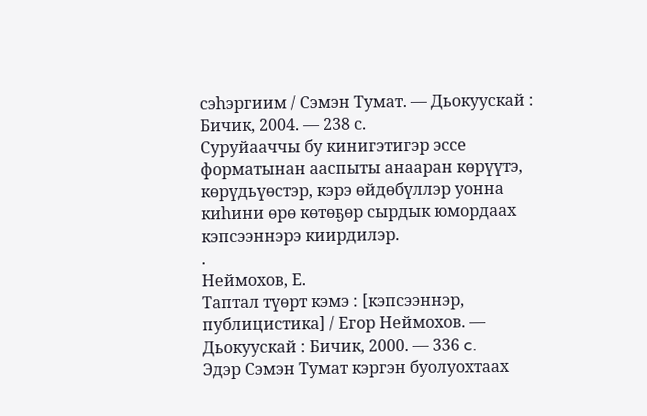сэһэргиим / Сэмэн Тумат. — Дьокуускай : Бичик, 2004. — 238 с.
Суруйааччы бу кинигэтигэр эссе форматынан ааспыты анааран көрүүтэ, көрүдьүөстэр, кэрэ өйдөбүллэр уонна киһини өрө көтөҕөр сырдык юмордаах кэпсээннэрэ киирдилэр.
.
Неймохов, Е.
Таптал түөрт кэмэ : [кэпсээннэр, публицистика] / Егор Неймохов. — Дьокуускай : Бичик, 2000. — 336 c.
Эдэр Сэмэн Тумат кэргэн буолуохтаах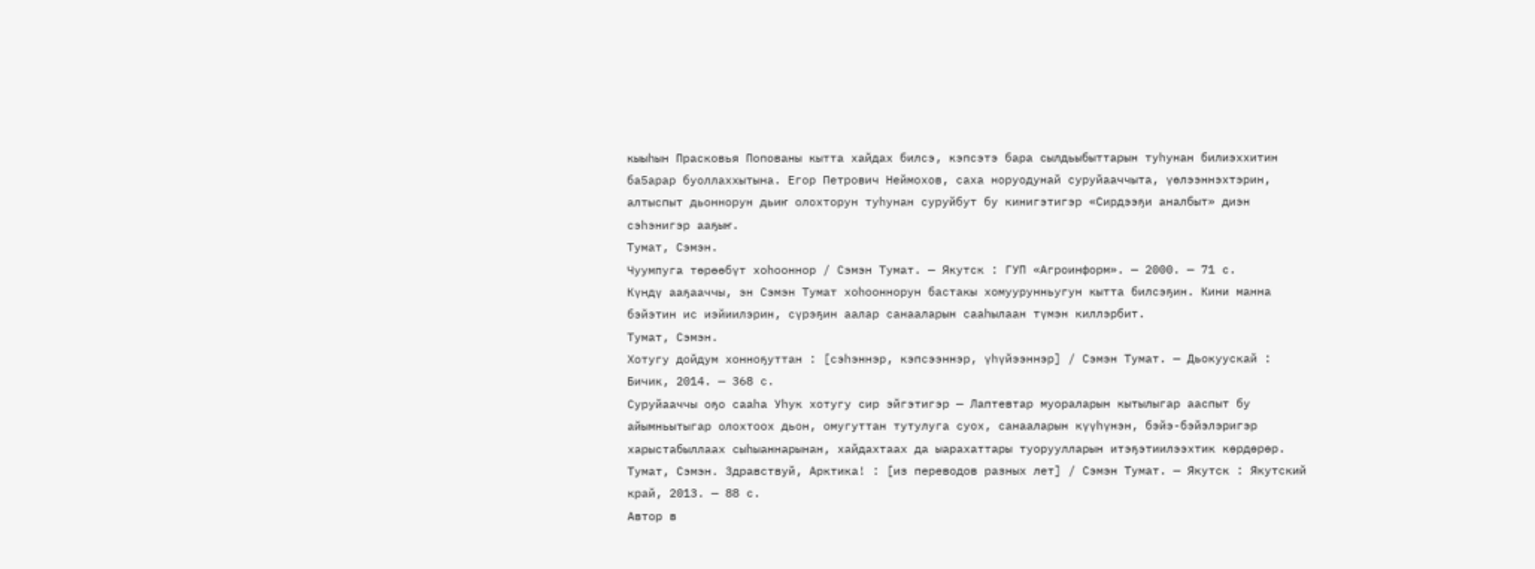кыыһын Прасковья Попованы кытта хайдах билсэ, кэпсэтэ бара сылдьыбыттарын туһунан билиэххитин ба5арар буоллаххытына. Егор Петрович Неймохов, саха норуодунай суруйааччыта, үөлээннэхтэрин, алтыспыт дьоннорун дьиҥ олохторун туһунан суруйбут бу кинигэтигэр «Сирдээҕи аналбыт» диэн сэһэнигэр ааҕыҥ.
Тумат, Сэмэн.
Чуумпуга төрөөбүт хоһооннор / Сэмэн Тумат. — Якутск : ГУП «Агроинформ». — 2000. — 71 с.
Күндү ааҕааччы, эн Сэмэн Тумат хоһооннорун бастакы хомуурунньугун кытта билсэҕин. Кини манна бэйэтин ис иэйиилэрин, сүрэҕин аалар санааларын сааһылаан түмэн киллэрбит.
Тумат, Сэмэн.
Хотугу дойдум хонноҕуттан : [сэһэннэр, кэпсээннэр, үһүйээннэр] / Сэмэн Тумат. — Дьокуускай : Бичик, 2014. — 368 с.
Суруйааччы оҕо сааһа Уһук хотугу сир эйгэтигэр — Лаптевтар муораларын кытылыгар ааспыт бу айымньытыгар олохтоох дьон, омугуттан тутулуга суох, санааларын күүһүнэн, бэйэ-бэйэлэригэр харыстабыллаах сыһыаннарынан, хайдахтаах да ыарахаттары туоруулларын итэҕэтиилээхтик көрдөрөр.
Тумат, Сэмэн. Здравствуй, Арктика! : [из переводов разных лет] / Сэмэн Тумат. — Якутск : Якутский край, 2013. — 88 с.
Автор в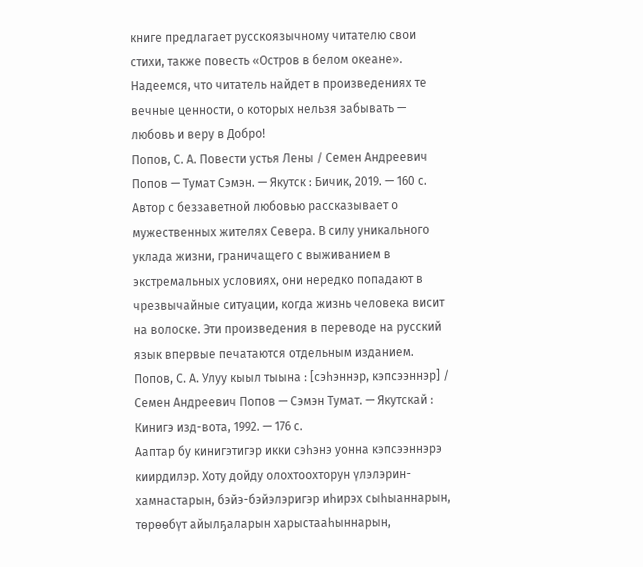книге предлагает русскоязычному читателю свои стихи, также повесть «Остров в белом океане».
Надеемся, что читатель найдет в произведениях те
вечные ценности, о которых нельзя забывать —
любовь и веру в Добро!
Попов, С. А. Повести устья Лены / Семен Андреевич Попов — Тумат Сэмэн. — Якутск : Бичик, 2019. — 160 с.
Автор с беззаветной любовью рассказывает о мужественных жителях Севера. В силу уникального уклада жизни, граничащего с выживанием в экстремальных условиях, они нередко попадают в чрезвычайные ситуации, когда жизнь человека висит на волоске. Эти произведения в переводе на русский язык впервые печатаются отдельным изданием.
Попов, С. А. Улуу кыыл тыына : [сэһэннэр, кэпсээннэр] / Семен Андреевич Попов — Сэмэн Тумат. — Якутскай : Кинигэ изд-вота, 1992. — 176 с.
Ааптар бу кинигэтигэр икки сэһэнэ уонна кэпсээннэрэ киирдилэр. Хоту дойду олохтоохторун үлэлэрин-хамнастарын, бэйэ-бэйэлэригэр иһирэх сыһыаннарын, төрөөбүт айылҕаларын харыстааһыннарын,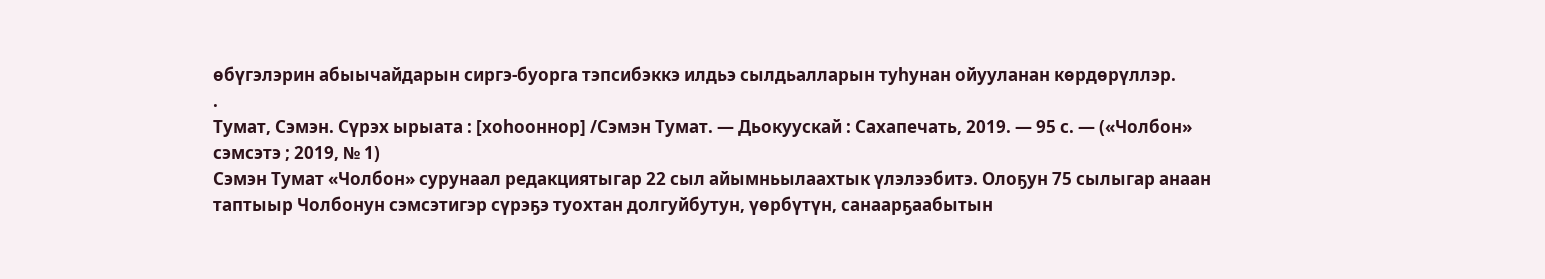өбүгэлэрин абыычайдарын сиргэ-буорга тэпсибэккэ илдьэ сылдьалларын туһунан ойууланан көрдөрүллэр.
.
Тумат, Сэмэн. Сүрэх ырыата : [хоһооннор] /Сэмэн Тумат. — Дьокуускай : Сахапечать, 2019. — 95 с. — («Чолбон» сэмсэтэ ; 2019, № 1)
Сэмэн Тумат «Чолбон» сурунаал редакциятыгар 22 сыл айымньылаахтык үлэлээбитэ. Олоҕун 75 сылыгар анаан таптыыр Чолбонун сэмсэтигэр сүрэҕэ туохтан долгуйбутун, үөрбүтүн, санаарҕаабытын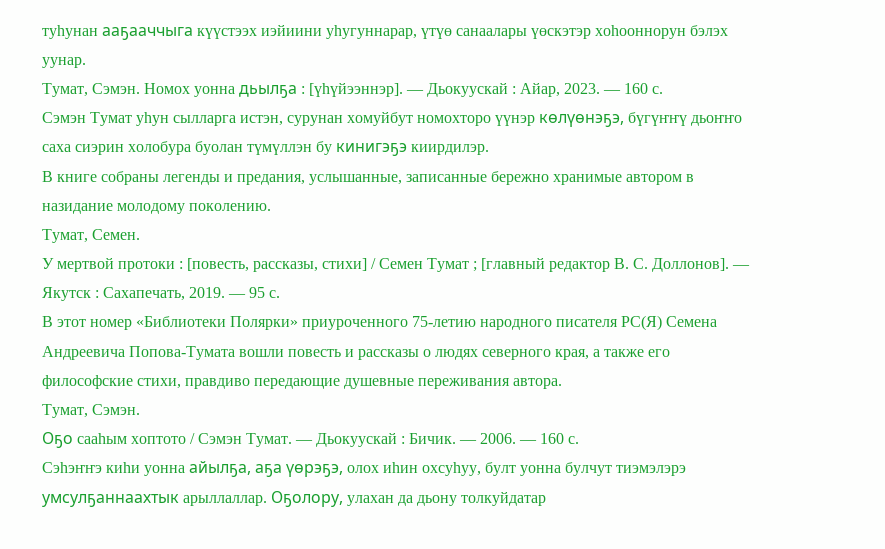туһунан ааҕааччыга күүстээх иэйиини уһугуннарар, үтүө санаалары үөскэтэр хоһооннорун бэлэх уунар.
Тумат, Сэмэн. Номох уонна дьылҕа : [үһүйээннэр]. — Дьокуускай : Айар, 2023. — 160 с.
Сэмэн Тумат уһун сылларга истэн, сурунан хомуйбут номохторо үүнэр көлүөнэҕэ, бүгүҥҥү дьоҥҥо саха сиэрин холобура буолан түмүллэн бу кинигэҕэ киирдилэр.
В книге собраны легенды и предания, услышанные, записанные бережно хранимые автором в назидание молодому поколению.
Тумат, Семен.
У мертвой протоки : [повесть, рассказы, стихи] / Семен Тумат ; [главный редактор В. С. Доллонов]. — Якутск : Сахапечать, 2019. — 95 с.
В этот номер «Библиотеки Полярки» приуроченного 75-летию народного писателя РС(Я) Семена Андреевича Попова-Тумата вошли повесть и рассказы о людях северного края, а также его философские стихи, правдиво передающие душевные переживания автора.
Тумат, Сэмэн.
Оҕо сааһым хоптото / Сэмэн Тумат. — Дьокуускай : Бичик. — 2006. — 160 с.
Сэһэҥҥэ киһи уонна айылҕа, аҕа үөрэҕэ, олох иһин охсуһуу, булт уонна булчут тиэмэлэрэ умсулҕаннаахтык арыллаллар. Оҕолору, улахан да дьону толкуйдатар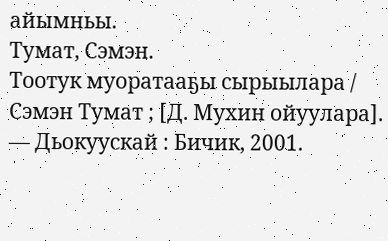айымньы.
Тумат, Сэмэн.
Тоотук муоратааҕы сырыылара / Сэмэн Тумат ; [Д. Мухин ойуулара]. — Дьокуускай : Бичик, 2001.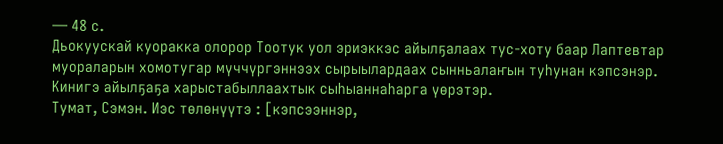— 48 с.
Дьокуускай куоракка олорор Тоотук уол эриэккэс айылҕалаах тус-хоту баар Лаптевтар муораларын хомотугар мүччүргэннээх сырыылардаах сынньалаҥын туһунан кэпсэнэр. Кинигэ айылҕаҕа харыстабыллаахтык сыһыаннаһарга үөрэтэр.
Тумат, Сэмэн. Иэс төлөнүүтэ : [кэпсээннэр,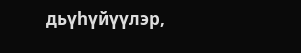дьүһүйүүлэр,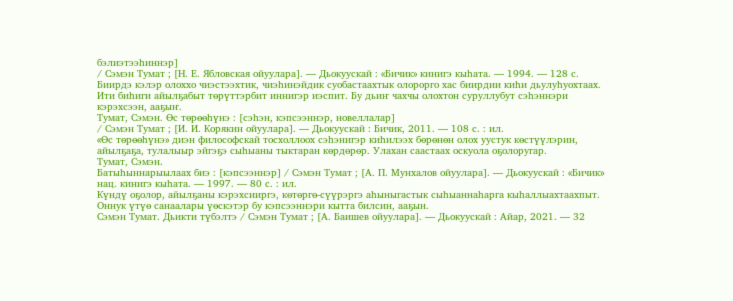бэлиэтээһиннэр]
/ Сэмэн Тумат ; [Н. Е. Ябловская ойуулара]. — Дьокуускай : «Бичик» кинигэ кыһата. — 1994. — 128 с.
Биирдэ кэлэр олоххо чиэстээхтик, чиэһинэйдик суобастаахтык олорорго хас биирдии киһи дьулуһуохтаах. Ити биһиги айылҕабыт төрүттэрбит иннигэр иэспит. Бу дьиҥ чахчы олохтон суруллубут сэһэннэри кэрэхсээн, ааҕыҥ.
Тумат, Сэмэн. Өс төрөөһүнэ : [сэһэн, кэпсээннэр, новеллалар]
/ Сэмэн Тумат ; [И. И. Корякин ойуулара]. — Дьокуускай : Бичик, 2011. — 108 с. : ил.
«Өс төрөөһүнэ» диэн философскай тосхоллоох сэһэнигэр киһилээх бөрөнөн олох уустук көстүүлэрин, айылҕаҕа, тулалыыр эйгэҕэ сыһыаны тыктаран көрдөрөр. Улахан саастаах оскуола оҕолоругар.
Тумат, Сэмэн.
Батыһыннарыылаах биэ : [кэпсээннэр] / Сэмэн Тумат ; [А. П. Мунхалов ойуулара]. — Дьокуускай : «Бичик» нац. кинигэ кыһата. — 1997. — 80 с. : ил.
Күндү оҕолор, айылҕаны кэрэхсииргэ, көтөргө-сүүрэргэ аһыныгастык сыһыаннаһарга кыһаллыахтаахпыт. Оннук үтүө санаалары үөскэтэр бу кэпсээннэри кытта билсин, ааҕын.
Сэмэн Тумат. Дьикти түбэлтэ / Сэмэн Тумат ; [А. Баишев ойуулара]. — Дьокуускай : Айар, 2021. — 32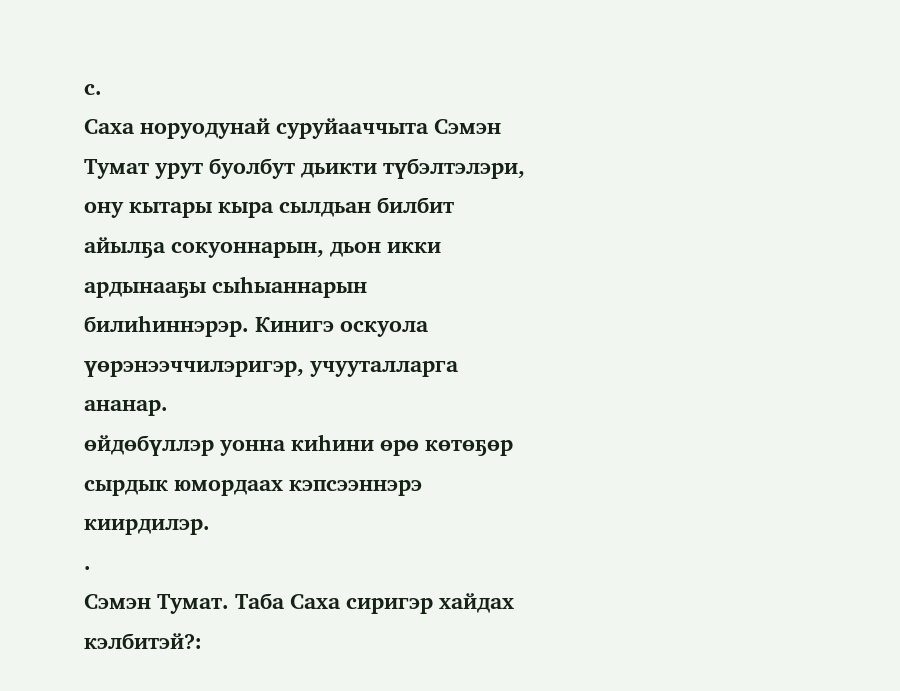с.
Саха норуодунай суруйааччыта Сэмэн Тумат урут буолбут дьикти түбэлтэлэри, ону кытары кыра сылдьан билбит айылҕа сокуоннарын, дьон икки ардынааҕы сыһыаннарын билиһиннэрэр. Кинигэ оскуола үөрэнээччилэригэр, учууталларга ананар.
өйдөбүллэр уонна киһини өрө көтөҕөр сырдык юмордаах кэпсээннэрэ киирдилэр.
.
Сэмэн Тумат. Таба Саха сиригэр хайдах кэлбитэй?: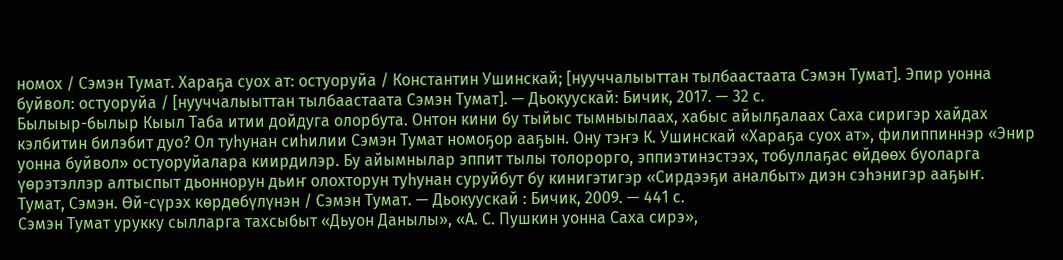номох / Сэмэн Тумат. Хараҕа суох ат: остуоруйа / Константин Ушинскай; [нууччалыыттан тылбаастаата Сэмэн Тумат]. Эпир уонна буйвол: остуоруйа / [нууччалыыттан тылбаастаата Сэмэн Тумат]. — Дьокуускай: Бичик, 2017. — 32 с.
Былыыр-былыр Кыыл Таба итии дойдуга олорбута. Онтон кини бу тыйыс тымныылаах, хабыс айылҕалаах Саха сиригэр хайдах кэлбитин билэбит дуо? Ол туһунан сиһилии Сэмэн Тумат номоҕор ааҕын. Ону тэҥэ К. Ушинскай «Хараҕа суох ат», филиппиннэр «Энир уонна буйвол» остуоруйалара киирдилэр. Бу айымнылар эппит тылы толорорго, эппиэтинэстээх, тобуллаҕас өйдөөх буоларга үөрэтэллэр алтыспыт дьоннорун дьиҥ олохторун туһунан суруйбут бу кинигэтигэр «Сирдээҕи аналбыт» диэн сэһэнигэр ааҕыҥ.
Тумат, Сэмэн. Өй-сүрэх көрдөбүлүнэн / Сэмэн Тумат. — Дьокуускай : Бичик, 2009. — 441 с.
Сэмэн Тумат урукку сылларга тахсыбыт «Дьуон Данылы», «А. С. Пушкин уонна Саха сирэ»,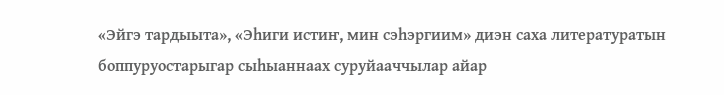«Эйгэ тардыыта», «Эһиги истиҥ, мин сэһэргиим» диэн саха литературатын боппуруостарыгар сыһыаннаах суруйааччылар айар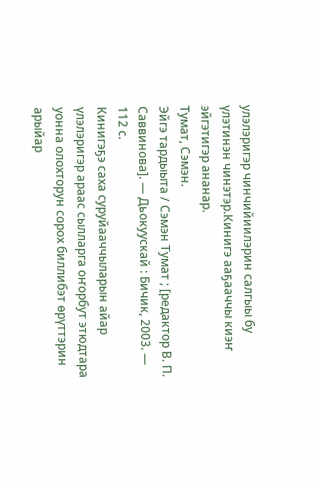улэлэригэр чинчийиилэрин салгыы бу үлэтинэн чинэтэр.Кинигэ ааҕааччы киэҥ эйгэтигэр ананар.
Тумат, Сэмэн.
Эйгэ тардыыта / Сэмэн Тумат ; [редактор В. П. Саввинова]. — Дьокуускай : Бичик, 2003. — 112 с.
Кинигэҕэ саха суруйааччыларын айар үлэлэригэр араас сылларга оҥорбут этюдтара уонна олохторун сорох биллибэт өрүттэрин арыйар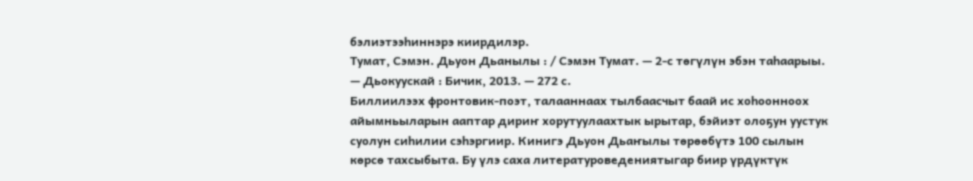бэлиэтээһиннэрэ киирдилэр.
Тумат, Сэмэн. Дьуон Дьанылы : / Сэмэн Тумат. — 2-с төгүлүн эбэн таһаарыы. — Дьокуускай : Бичик, 2013. — 272 с.
Биллиилээх фронтовик-поэт, талааннаах тылбаасчыт баай ис хоһоонноох айымньыларын ааптар дириҥ хорутуулаахтык ырытар, бэйиэт олоҕун уустук суолун сиһилии сэhэргиир. Кинигэ Дьуон Дьаҥылы төрөөбүтэ 100 сылын көрсө тахсыбыта. Бу үлэ саха литературоведениятыгар биир үрдүктүк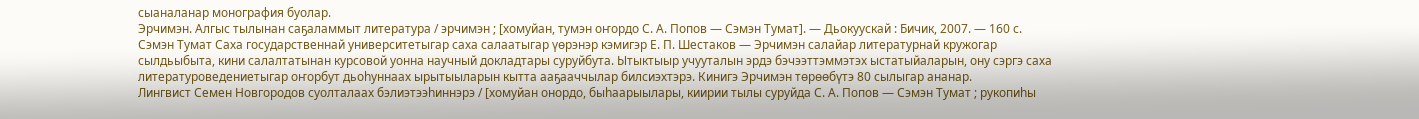сыаналанар монография буолар.
Эрчимэн. Алгыс тылынан саҕаламмыт литература / эрчимэн ; [хомуйан, тумэн оҥордо С. А. Попов — Сэмэн Тумат]. — Дьокуускай : Бичик, 2007. — 160 с.
Сэмэн Тумат Саха государственнай университетыгар саха салаатыгар үөрэнэр кэмигэр Е. П. Шестаков — Эрчимэн салайар литературнай кружогар сылдьыбыта, кини салалтатынан курсовой уонна научный докладтары суруйбута. Ытыктыыр учууталын эрдэ бэчээттэммэтэх ыстатыйаларын, ону сэргэ саха литературоведениетыгар оҥорбут дьоһуннаах ырытыыларын кытта ааҕааччылар билсиэхтэрэ. Кинигэ Эрчимэн төрөөбүтэ 80 сылыгар ананар.
Лингвист Семен Новгородов суолталаах бэлиэтээһиннэрэ / [хомуйан онордо, быһаарыылары, киирии тылы суруйда С. А. Попов — Сэмэн Тумат ; рукопиһы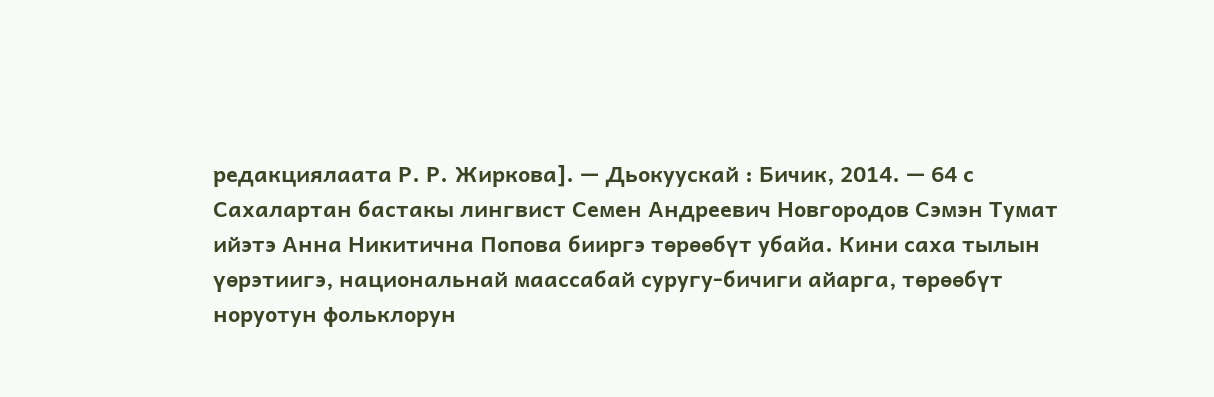редакциялаата Р. Р. Жиркова]. — Дьокуускай : Бичик, 2014. — 64 с
Сахалартан бастакы лингвист Семен Андреевич Новгородов Сэмэн Тумат ийэтэ Анна Никитична Попова бииргэ төрөөбүт убайа. Кини саха тылын үөрэтиигэ, национальнай маассабай суругу-бичиги айарга, төрөөбүт норуотун фольклорун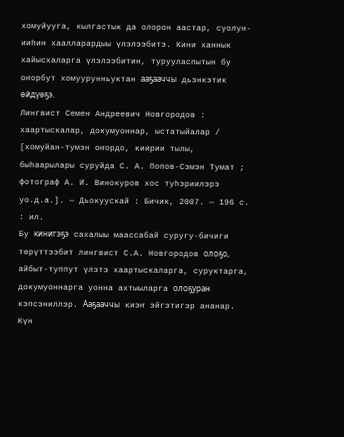хомуйууга, кылгастык да олорон аастар, суолун-ииһин хаалларардыы үлэлээбитэ. Кини ханнык хайысхаларга үлэлээбитин, турууласпытын бу оҥорбут хомуурунньуктан ааҕааччы дьэнкэтик өйдүөҕэ.
Лингвист Семен Андреевич Новгородов : хаартыскалар, докумуоннар, ыстатыйалар / [хомуйан-тумэн оҥордо, киирии тылы, быһаарылары суруйда С. А. Попов-Сэмэн Тумат ; фотограф А. И. Винокуров хос туһэриилэрэ уо.д.а.]. — Дьокуускай : Бичик, 2007. — 196 с. : ил.
Бу кинигэҕэ сахалыы маассабай суругу-бичиги төрүттээбит лингвист С.А. Новгородов олоҕо, айбыт-туппут үлэтэ хаартыскаларга, суруктарга, докумуоннарга уонна ахтыыларга олоҕуран кэпсэниллэр. Ааҕааччы киэҥ эйгэтигэр ананар.
Күн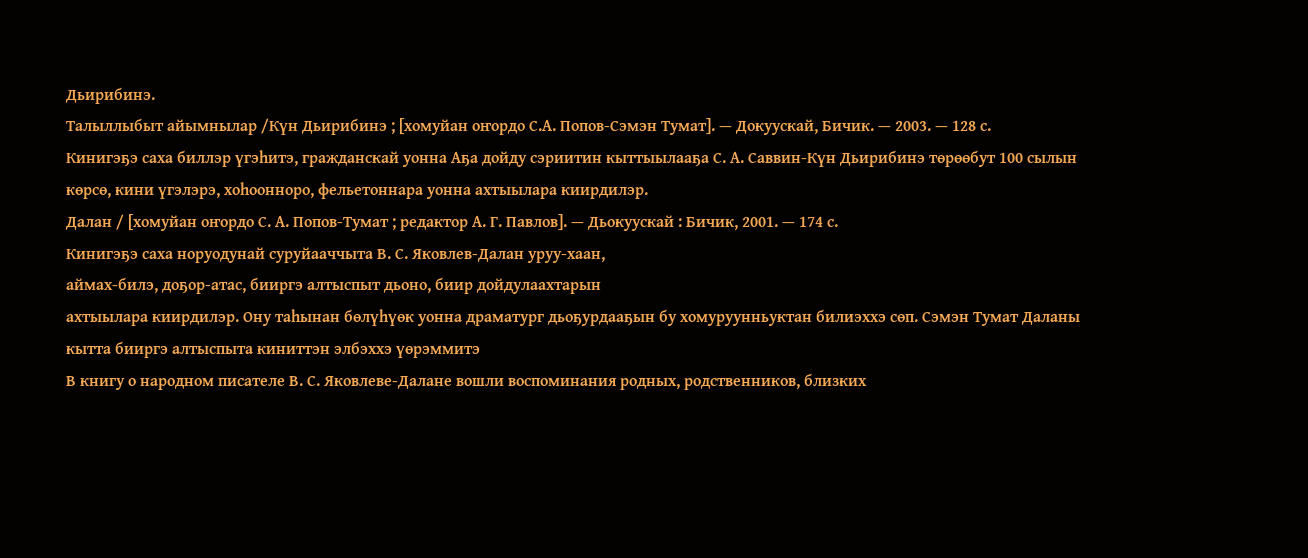Дьирибинэ.
Талыллыбыт айымнылар /Күн Дьирибинэ ; [хомуйан оҥордо С.А. Попов-Сэмэн Тумат]. — Докуускай, Бичик. — 2003. — 128 с.
Кинигэҕэ саха биллэр үгэһитэ, гражданскай уонна Аҕа дойду сэриитин кыттыылааҕа С. А. Саввин-Күн Дьирибинэ төрөөбут 100 сылын көрсө, кини үгэлэрэ, хоһоонноро, фельетоннара уонна ахтыылара киирдилэр.
Далан / [хомуйан оҥордо С. А. Попов-Тумат ; редактор А. Г. Павлов]. — Дьокуускай : Бичик, 2001. — 174 с.
Кинигэҕэ саха норуодунай суруйааччыта В. С. Яковлев-Далан уруу-хаан,
аймах-билэ, доҕор-атас, бииргэ алтыспыт дьоно, биир дойдулаахтарын
ахтыылара киирдилэр. Ону таһынан бөлүһүөк уонна драматург дьоҕурдааҕын бу хомуруунньуктан билиэххэ сөп. Сэмэн Тумат Даланы кытта бииргэ алтыспыта киниттэн элбэххэ үөрэммитэ
В книгу о народном писателе В. С. Яковлеве-Далане вошли воспоминания родных, родственников, близких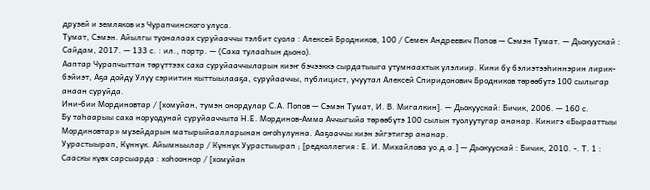друзей и земляков из Чурапчинского улуса.
Тумат, Сэмэн. Айылгы туоналаах суруйааччы тэлбит суола : Алексей Бродников, 100 / Семен Андреевич Попов — Сэмэн Тумат. — Дьокуускай : Сайдам, 2017. — 133 с. : ил., портр. — (Саха тулааһын дьоно).
Ааптар Чурапчыттан төрүттээх саха суруйааччыларын киэҥ бэчээккэ сырдатыыга утумнаахтык улэлиир. Кини бу бэлиэтээһиннэрин лирик-бэйиэт, Аҕа дойду Улуу сэриитин кыттыылааҕа, суруйааччы, публицист, учуутал Алексей Спиридонович Бродников төрөөбутэ 100 сылыгар анаан суруйда.
Ини-бии Мординовтар / [хомуйан, тумэн онордулар С.А. Попов — Сэмэн Тумат, И. В. Мигалкин]. — Дьокуускай: Бичик, 2006. — 160 с.
Бу таһаарыы саха норуодунай суруйааччыта Н.Е. Мординов-Амма Аччыгыйа төрөөбүтэ 100 сылын туолуутугар ананар. Кинигэ «Бырааттыы Мординовтар» музейдарын матырыйаалларынан оҥоһулунна. Ааҕааччы киэн эйгэтигэр ананар.
Уурастыырап, Күннүк. Айымньылар / Күннүк Уурастыырап ; [редколлегия : Е. И. Михайлова уо.д.а.] — Дьокуускай : Бичик, 2010. -. Т. 1 : Сааскы күөх сарсыарда : хоһооннор / [хомуйан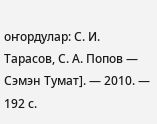оҥордулар: С. И. Тарасов, С. А. Попов — Сэмэн Тумат]. — 2010. — 192 с.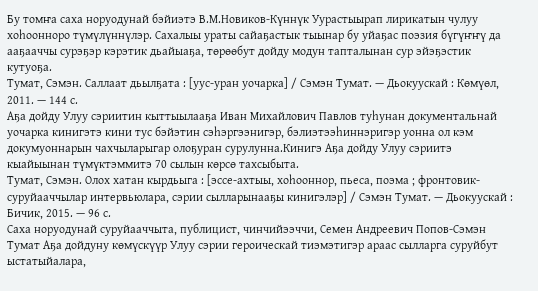Бу томҥа саха норуодунай бэйиэтэ В.М.Новиков-Күннүк Уурастыырап лирикатын чулуу хоһоонноро түмүлүннүлэр. Сахалыы ураты сайаҕастык тыынар бу уйаҕас поэзия бүгүҥҥү да ааҕааччы сурэҕэр кэрэтик дьайыаҕа, төрөөбут дойду модун тапталынан сур эйэҕэстик кутуоҕа.
Тумат, Сэмэн. Саллаат дьылҕата : [уус-уран уочарка] / Сэмэн Тумат. — Дьокуускай : Көмүөл, 2011. — 144 с.
Аҕа дойду Улуу сэриитин кыттыылааҕа Иван Михайлович Павлов туһунан документальнай уочарка кинигэтэ кини тус бэйэтин сэһэргээнигэр, бэлиэтээһиннэригэр уонна ол кэм докумуоннарын чахчыларыгар олоҕуран сурулунна.Кинигэ Аҕа дойду Улуу сэриитэ кыайыынан түмүктэммитэ 70 сылын көрсө тахсыбыта.
Тумат, Сэмэн. Олох хатан кырдьыга : [эссе-ахтыы, хоһооннор, пьеса, поэма ; фронтовик-суруйааччылар интервьюлара, сэрии сылларынааҕы кинигэлэр] / Сэмэн Тумат. — Дьокуускай : Бичик, 2015. — 96 с.
Саха норуодунай суруйааччыта, публицист, чинчийээччи, Ceмен Андреевич Попов-Сэмэн Тумат Аҕа дойдуну көмүскүүр Улуу сэрии героическай тиэмэтигэр араас сылларга суруйбут ыстатыйалара,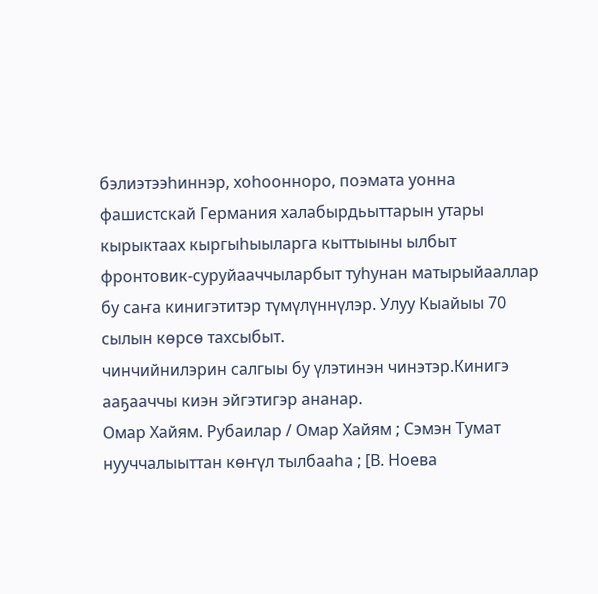бэлиэтээһиннэр, хоһоонноро, поэмата уонна фашистскай Германия халабырдьыттарын утары кырыктаах кыргыһыыларга кыттыыны ылбыт фронтовик-суруйааччыларбыт туһунан матырыйааллар бу саҥа кинигэтитэр түмүлүннүлэр. Улуу Кыайыы 70 сылын көрсө тахсыбыт.
чинчийнилэрин салгыы бу үлэтинэн чинэтэр.Кинигэ ааҕааччы киэн эйгэтигэр ананар.
Омар Хайям. Рубаилар / Омар Хайям ; Сэмэн Тумат нууччалыыттан көҥүл тылбааһа ; [В. Ноева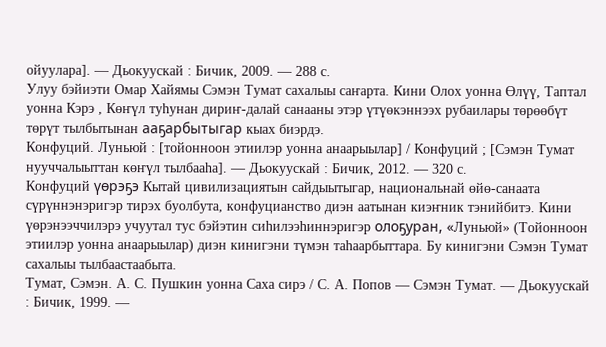ойуулара]. — Дьокуускай : Бичик, 2009. — 288 с.
Улуу бэйиэти Омар Хайямы Сэмэн Тумат сахалыы саҥарта. Кини Олох уонна Өлүү, Таптал уонна Кэрэ , Көҥүл туһунан дириҥ-далай санааны этэр үтүөкэннээх рубаилары төрөөбүт төрүт тылбытынан ааҕарбытыгар кыах биэрдэ.
Конфуций. Луньюй : [тойонноон этиилэр уонна анаарыылар] / Конфуций ; [Сэмэн Тумат нууччалыыттан көҥүл тылбааһа]. — Дьокуускай : Бичик, 2012. — 320 с.
Конфуций үөрэҕэ Кытай цивилизациятын сайдыытыгар, национальнай өйө-санаата сүрүннэнэригэр тирэх буолбута, конфуцианство диэн аатынан киэҥник тэнийбитэ. Кини үөрэнээччилэрэ учуутал тус бэйэтин сиһилээһиннэригэр олоҕуран, «Луньюй» (Тойонноон этиилэр уонна анаарыылар) диэн кинигэни түмэн таһаарбыттара. Бу кинигэни Сэмэн Тумат сахалыы тылбаастаабыта.
Тумат, Сэмэн. А. С. Пушкин уонна Саха сирэ / С. А. Попов — Сэмэн Тумат. — Дьокуускай : Бичик, 1999. —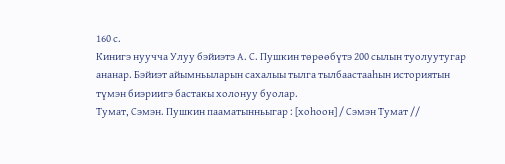160 с.
Кинигэ нуучча Улуу бэйиэтэ А. С. Пушкин төрөөбүтэ 200 сылын туолуутугар ананар. Бэйиэт айымньыларын сахалыы тылга тылбаастааһын историятын түмэн биэриигэ бастакы холонуу буолар.
Тумат, Сэмэн. Пушкин пааматынньыгар : [хоһоон] / Сэмэн Тумат //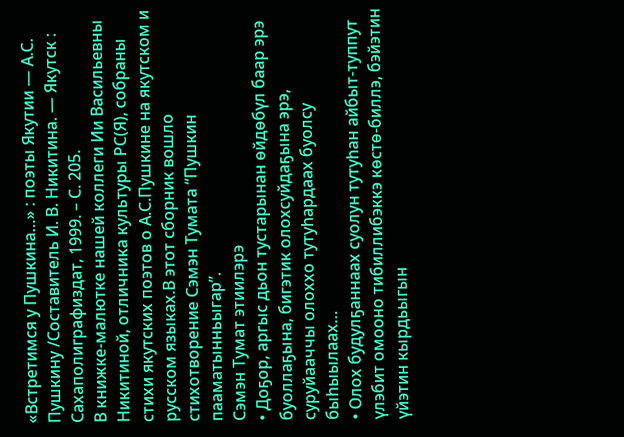«Встретимся у Пушкина…» : поэты Якутии — А.С. Пушкину /Составитель И. В. Никитина. — Якутск : Сахаполиграфиздат, 1999. – С. 205.
В книжке-малютке нашей коллеги Ии Васильевны Никитиной, отличника культуры РС(Я), собраны стихи якутских поэтов о А.С.Пушкине на якутском и русском языках.В этот сборник вошло стихотворение Сэмэн Тумата “Пушкин пааматынньыгар”.
Сэмэн Тумат этиилэрэ
• Доҕор, аргыс дьон тустарынан өйдөбүл баар эрэ буоллаҕына, бигэтик олохсуйдаҕына эрэ, суруйааччы олоххо тутуһардаах буолсу быһыылаах…
• Олох будулҕаннаах суолун тутуһан айбыт-туппут үлэбит омооно тибиллибэккэ көстө-биллэ, бэйэтин үйэтин кырдьыгын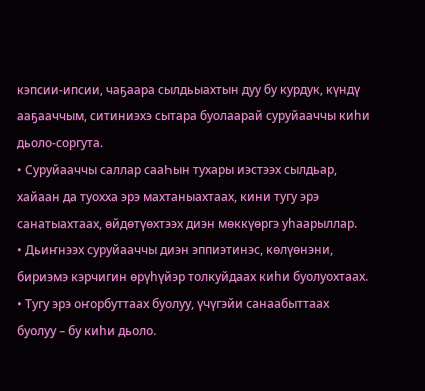кэпсии-ипсии, чаҕаара сылдьыахтын дуу бу курдук, күндү ааҕааччым, ситиниэхэ сытара буолаарай суруйааччы киһи дьоло-соргута.
• Суруйааччы саллар сааҺын тухары иэстээх сылдьар, хайаан да туохха эрэ махтаныахтаах, кини тугу эрэ санатыахтаах, өйдөтүөхтээх диэн мөккүөргэ уһаарыллар.
• Дьиҥнээх суруйааччы диэн эппиэтинэс, көлүөнэни, бириэмэ кэрчигин өрүһүйэр толкуйдаах киһи буолуохтаах.
• Тугу эрэ оҥорбуттаах буолуу, үчүгэйи санаабыттаах буолуу – бу киһи дьоло.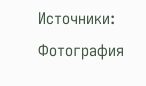Источники: Фотография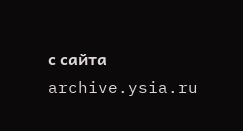с сайта archive.ysia.ru